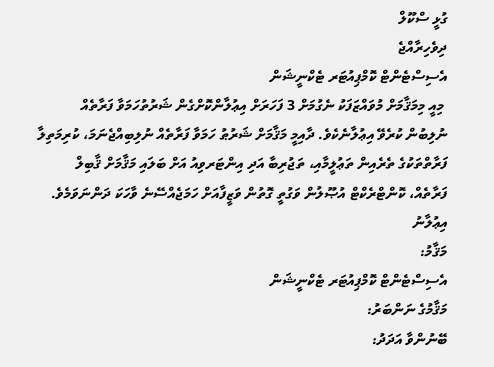ގުޅީ ސްކޫލް
ދިވެހިރާއްޖެ
އެސިސްޓެންޓް ކޮމްޕިއުޓަރ ޓެކްނީޝަން
 މިއީ މިމަޤާމަށް މުވައްޒަފަކު ނެގުމަށް 3 ފަހަރަށް އިޢުލާންކޮށްގެން ޝަރުތުހަމަވާ ފަރާތެއް ނުލިބުން ކުރެވޭ އިޢުލާނެކެވެ. ދާއިމީ މަޤާމަށް ޝަރުޠު ހަމަވާ ފަރާތެއް ނުލިބިއްޖެނަމަ، ކުރިމަތިލާ ފަރާތްތަކުގެ ތެރެއިން ތަޢުލީމާއި، ތަޖުރިބާ އަދި އިންޓަރވިއު އަށް ބަލައި މަޤާމަށް ޤާބިލް ފަރާތެއް، ކޮންޓްރެކްޓް އުޞޫލުން ވަގުތީ ގޮތުން ވަޒީފާއަށް ހަމަޖެއްސޭނެ ވާހަކަ ދަންނަވަމެވެ.
އިޢުލާނު
މަޤާމު:
އެސިސްޓެންޓް ކޮމްޕިއުޓަރ ޓެކްނީޝަން
މަޤާމުގެ ނަންބަރު:
ބޭނުންވާ އަދަދު: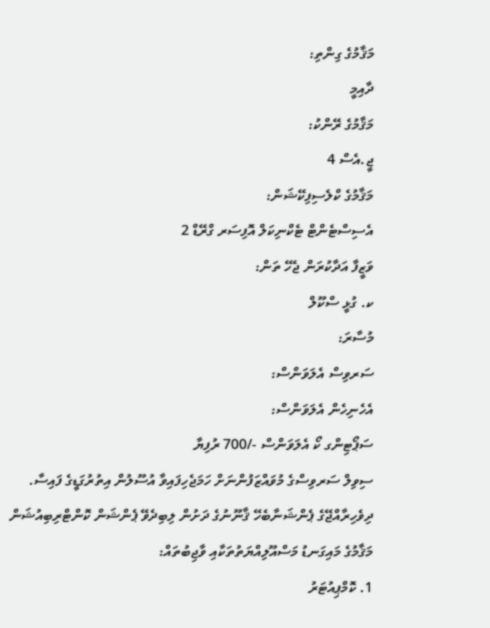މަޤާމުގެ ގިންތި:
ދާއިމީ
މަޤާމުގެ ރޭންކު:
ޖީ.އެސް 4
މަޤާމުގެ ކްލެސިފިކޭޝަން:
އެސިސްޓެންޓް ޓެކްނިކަލް އޮފިސަރ ގްރޭޑް 2
ވަޒީފާ އަދާކުރަން ޖެހޭ ތަން:
ކ. ގުޅީ ސްކޫލް
މުސާރަ:
ސަރވިސް އެލަވަންސް:
އެހެނިހެން އެލަވަންސް:
ސަޕޯޓިންގ ކޯ އެލަވަންސް -/700 ރުފިޔާ
ސިވިލް ސަރވިސްގެ މުވައްޒަފުންނަށް ހަމަޖެހިފައިވާ އުސޫލުން އިތުރުގަޑީގެ ފައިސާ.
ދިވެހިރާއްޖޭގެ ޕެންޝަނާބެހޭ ޤާނޫނުގެ ދަށުން ލިބިދެވޭ ޕެންޝަން ކޮންޓްރިބިއުޝަން
މަޤާމުގެ މައިގަނޑު މަސްއޫލިއްޔަތުތަކާއި ވާޖިބުތައް:
1. ކޮމްޕިއުޓަރު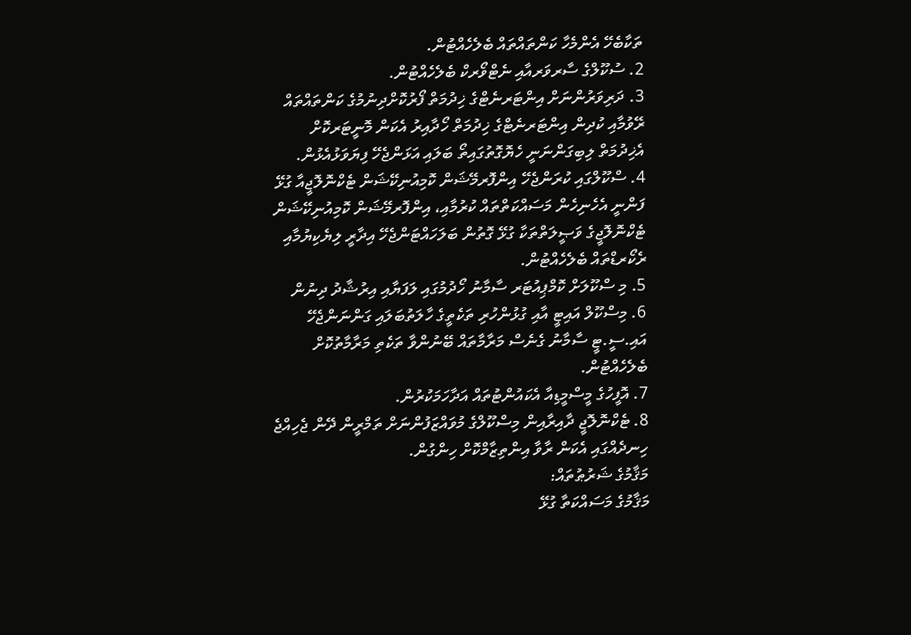ތަކާބެހޭ އެންމެހާ ކަންތައްތައް ބެލެހެއްޓުން.
2. ސުކޫލްގެ ސާރވަރއާއި ނެޓްވޯރކް ބެލެހެއްޓުން.
3. ދަރިވަރުންނަށް އިންޓަރނެޓްގެ ޚިދުމަތް ފޯރުކޮށްދިނުމުގެ ކަންތައްތައް ރޭވުމާއި ކުދިން އިންޓަރނެޓްގެ ޚިދުމަތް ހޯދާއިރު އެކަން މޮނީޓަރކޮށް އެޚިދުމަތް ލިބިގަންނަނީ ހެޔޮގޮތުގައިތޯ ބަލައި އަޅަންޖެހޭ ފިޔަވަޅުއެޅުން.
4. ސްކޫލްގައި ކުރަންޖެހޭ އިންފޮރމޭޝަން ކޮމިއުނިކޭޝަން ޓެކްނޮލޮޖީއާ ގުޅޭ ފަންނީ އެހެނިހެން މަސައްކަތްތައް ކުރުމާއި، އިންފޮރމޭޝަން ކޮމިއުނިކޭޝަން ޓެކްނޮލޮޖީގެ ވަޞީލަތްތަކާ ގުޅޭ ގޮތުން ބަލަހައްޓަންޖެހޭ އިދާރީ ލިޔެކިޔުމާއި ރެކޯރޑްތައް ބެލެހެއްޓުން.
5. މި ސްކޫލަށް ކޮމްޕިއުޓަރ ސާމާނު ހޯދުމުގައި ލަފަޔާއި އިރުޝާދު ދިނުން
6. މިސްކޫލް އައިޓީ އާއި ގުޅުންހުރި ތަކެތީގެ ހާލަތުބަލައި ގަންނަންޖެހޭ އައި.ސީ.ޓީ ސާމާނު ގެނެސް މަރާމާތައް ބޭނުންވާ ތަކެތި މަރާމާތުކޮށް ބެލެހެއްޓުން.
7. އޮފީހުގެ މީސްމީޑިއާ އެކައުންޓުތައް އަދާހަމަކުރުން.
8. ޓެކްނޮލޮޖީ ދާއިރާއިން މިސްކޫލްގެ މުވައްޒަފުންނަށް ތަމްރީން ދޭން ޖެހިއްޖެ ހިނދެއްގައި އެކަން ރާވާ އިންތިޒާމްކޮށް ހިންގުން.
މަޤާމުގެ ޝަރުޠުތައް:
މަޤާމުގެ މަސައްކަތާ ގުޅޭ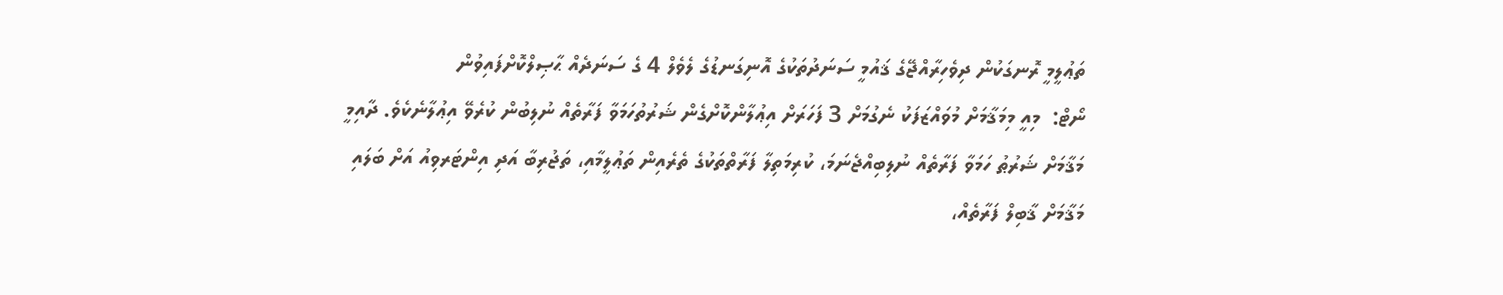ތަޢުލީމީ ރޮނގަކުން ދިވެހިރާއްޖޭގެ ޤައުމީ ސަނަދުތަކުގެ އޮނިގަނޑުގެ ލެވެލް 4 ގެ ސަނަދެއް ޙާޞިލްކޮށްފައިވުން
ނޯޓް:  މިއީ މިމަޤާމަށް މުވައްޒަފަކު ނެގުމަށް 3 ފަހަރަށް އިޢުލާންކޮށްގެން ޝަރުތުހަމަވާ ފަރާތެއް ނުލިބުން ކުރެވޭ އިޢުލާނެކެވެ. ދާއިމީ މަޤާމަށް ޝަރުޠު ހަމަވާ ފަރާތެއް ނުލިބިއްޖެނަމަ، ކުރިމަތިލާ ފަރާތްތަކުގެ ތެރެއިން ތަޢުލީމާއި، ތަޖުރިބާ އަދި އިންޓަރވިއު އަށް ބަލައި މަޤާމަށް ޤާބިލް ފަރާތެއް،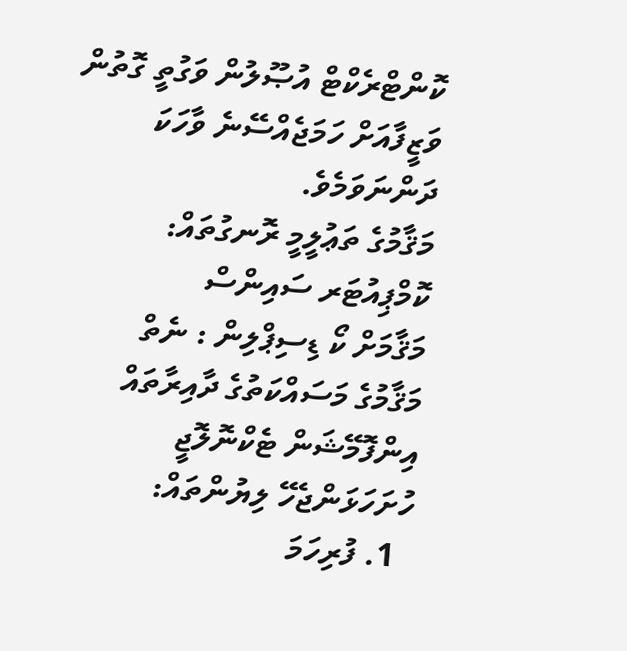ކޮންޓްރެކްޓް އުޞޫލުން ވަގުތީ ގޮތުން ވަޒީފާއަށް ހަމަޖެއްސޭނެ ވާހަކަ ދަންނަވަމެވެ.
މަޤާމުގެ ތަޢުލީމީ ރޮނގުތައް:
ކޮމްޕިއުޓަރ ސައިންސް
މަޤާމަށް ކޯ ޑިސިޕްލިން : ނެތް
މަޤާމުގެ މަސައްކަތުގެ ދާއިރާތައް
އިންފޮމޭޝަން ޓެކްނޮލޮޖީ
ހުށަހަޅަންޖެހޭ ލިޔުންތައް:
  1. ފުރިހަމަ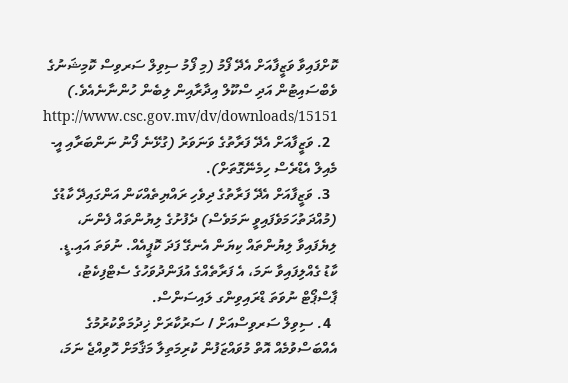ކޮށްފައިވާ ވަޒީފާއަށް އެދޭ ފޯމު (މި ފޯމު ސިވިލް ސަރވިސް ކޮމިޝަނުގެ ވެބްސައިޓުން އަދި ސްކޫލް އިދާރާއިން ލިބެން ހުންނާނެއެވެ.)  http://www.csc.gov.mv/dv/downloads/15151
  2. ވަޒީފާއަށް އެދޭ ފަރާތުގެ ވަނަވަރު (ގުޅޭނެ ފޯނު ނަންބަރާއި އީ-މެއިލް އެޑްރެސް ހިމެނޭގޮތަށް).
  3. ވަޒީފާއަށް އެދޭ ފަރާތުގެ ދިވެހި ރައްޔިތެއްކަން އަންގައިދޭ ކާޑުގެ (މުއްދަތުހަމަވެފައިވީ ނަމަވެސް) ދެފުށުގެ ލިޔުންތައް ފެންނަ، ލިޔެފައިވާ ލިޔުންތައް ކިޔަން އެނގޭ ފަދަ ކޮޕީއެއް. ނުވަތަ އައި.ޑީ. ކާޑު ގެއްލިފައިވާ ނަމަ، އެ ފަރާތެއްގެ އުފަންދުވަހުގެ ސެޓްފިކެޓު، ޕާސްޕޯޓް ނުވަތަ ޑްރައިވިންގ ލައިސަންސް.
  4. ސިވިލް ސަރވިސްއަށް / ސަރުކާރަށް ޚިދުމަތްކުރުމުގެ އެއްބަސްވުމެއް އޮތް މުވައްޒަފުން ކުރިމަތިލާ މަޤާމަށް ހޮވިއްޖެ ނަމަ،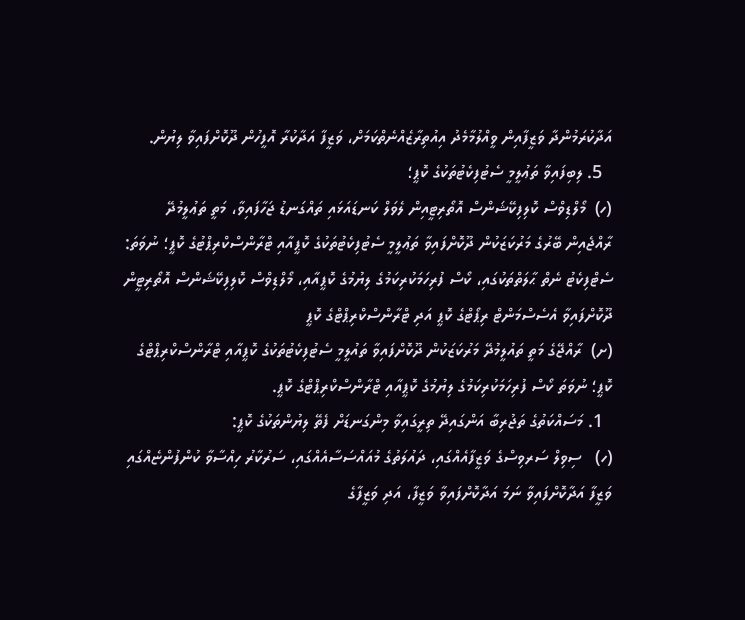އަދާކުރަމުންދާ ވަޒީފާއިން ވީއްލުމާމެދު އިއުތިރާޒެއްނެތްކަމަށް، ވަޒީފާ އަދާކުރާ އޮފީހުން ދޫކޮށްފައިވާ ލިޔުން.
  5. ލިބިފައިވާ ތަޢުލީމީ ސެޓުފިކެޓުތަކުގެ ކޮޕީ؛
(ހ)  މޯލްޑިވްސް ކޮލިފިކޭޝަންސް އޮތޯރިޓީއިން ލެވަލް ކަނޑައަޅައި ތައްގަނޑު ޖަހާފައިވާ، މަތީ ތަޢުލީމުދޭ ރާއްޖެއިން ބޭރުގެ މަރުކަޒަކުން ދޫކޮށްފައިވާ ތަޢުލީމީ ސެޓުފިކެޓުތަކުގެ ކޮޕީއާއި ޓްރާންސްކްރިޕްޓުގެ ކޮޕީ؛ ނުވަތަ: ސެޓްފިކެޓު ނެތް ޙާލަތްތަކުގައި، ކޯސް ފުރިހަމަކުރިކަމުގެ ލިޔުމުގެ ކޮޕީއާއި، މޯލްޑިވްސް ކޮލިފިކޭޝަންސް އޮތޯރިޓީން ދޫކޮށްފައިވާ އެސެސްމަންޓް ރިޕޯޓްގެ ކޮޕީ އަދި ޓްރާންސްކްރިޕްޓްގެ ކޮޕީ
(ށ)  ރާއްޖޭގެ މަތީ ތައުލީމުދޭ މަރުކަޒަކުން ދޫކޮށްފައިވާ ތައުލީމީ ސެޓުފިކެޓުތަކުގެ ކޮޕީއާއި ޓްރާންސްކްރިޕްޓްގެ ކޮޕީ؛ ނުވަތަ ކޯސް ފުރިހަމަކުރިކަމުގެ ލިޔުމުގެ ކޮޕީއާއި ޓްރާންސްކްރިޕްޓްގެ ކޮޕީ.
  1. މަސައްކަތުގެ ތަޖުރިބާ އަންގައިދޭ ތިރީގައިވާ މިންގަނޑަށް ފެތޭ ލިޔުންތަކުގެ ކޮޕީ:
(ހ)   ސިވިލް ސަރވިސްގެ ވަޒީފާއެއްގައި، ދައުލަތުގެ މުއައްސަސާއެއްގައި، ސަރުކާރު ހިއްސާވާ ކުންފުންޏެއްގައި ވަޒީފާ އަދާކޮށްފައިވާ ނަމަ އަދާކޮށްފައިވާ ވަޒީފާ، އަދި ވަޒީފާގެ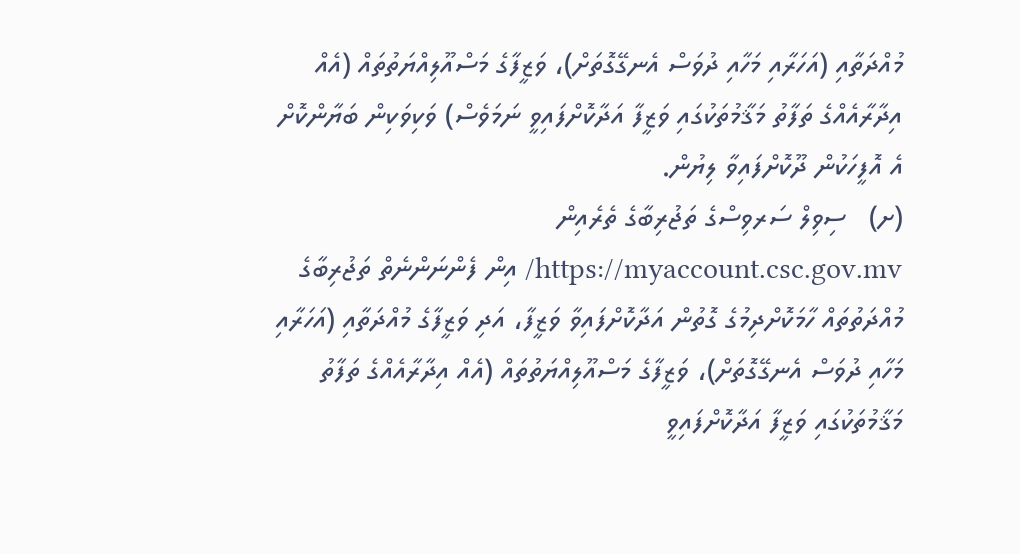މުއްދަތާއި (އަހަރާއި މަހާއި ދުވަސް އެނގޭގޮތަށް)، ވަޒީފާގެ މަސްއޫލިއްޔަތުތައް (އެއް އިދާރާއެއްގެ ތަފާތު މަޤާމުތަކުގައި ވަޒީފާ އަދާކޮށްފައިވީ ނަމަވެސް) ވަކިވަކިން ބަޔާންކޮށް އެ އޮފީހަކުން ދޫކޮށްފައިވާ ލިޔުން.
(ށ)   ސިވިލް ސަރވިސްގެ ތަޖުރިބާގެ ތެރެއިން https://myaccount.csc.gov.mv/ އިން ފެންނަންނެތް ތަޖުރިބާގެ މުއްދަތުތައް ހާމަކޮށްދިމުގެ ގޮތުން އަދާކޮށްފައިވާ ވަޒީފާ، އަދި ވަޒީފާގެ މުއްދަތާއި (އަހަރާއި މަހާއި ދުވަސް އެނގޭގޮތަށް)، ވަޒީފާގެ މަސްއޫލިއްޔަތުތައް (އެއް އިދާރާއެއްގެ ތަފާތު މަޤާމުތަކުގައި ވަޒީފާ އަދާކޮށްފައިވީ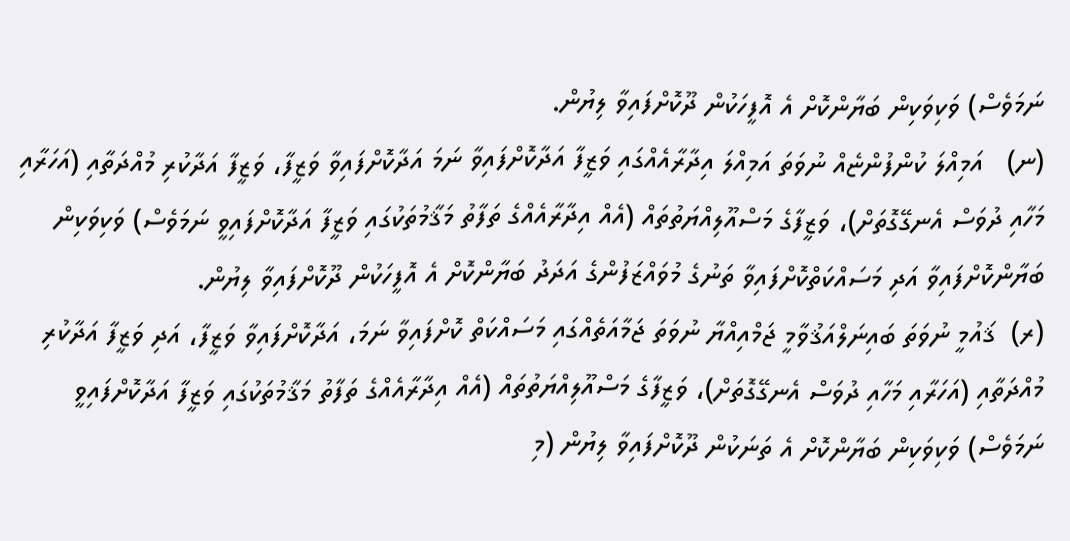ނަމަވެސް) ވަކިވަކިން ބަޔާންކޮށް އެ އޮފީހަކުން ދޫކޮށްފައިވާ ލިޔުން.
(ނ)   އަމިއްލަ ކުންފުންޏެއް ނުވަތަ އަމިއްލަ އިދާރާއެއްގައި ވަޒީފާ އަދާކޮށްފައިވާ ނަމަ އަދާކޮށްފައިވާ ވަޒީފާ، ވަޒީފާ އަދާކުރި މުއްދަތާއި (އަހަރާއި މަހާއި ދުވަސް އެނގޭގޮތަށް)، ވަޒީފާގެ މަސްއޫލިއްޔަތުތައް (އެއް އިދާރާއެއްގެ ތަފާތު މަޤާމުތަކުގައި ވަޒީފާ އަދާކޮށްފައިވީ ނަމަވެސް) ވަކިވަކިން ބަޔާންކޮށްފައިވާ އަދި މަސައްކަތްކޮށްފައިވާ ތަނުގެ މުވައްޒަފުންގެ އަދަދު ބަޔާންކޮށް އެ އޮފީހަކުން ދޫކޮށްފައިވާ ލިޔުން.
(ރ)  ޤައުމީ ނުވަތަ ބައިނަލްއަޤުވާމީ ޖަމްއިއްޔާ ނުވަތަ ޖަމާއަތެއްގައި މަސައްކަތް ކޮށްފައިވާ ނަމަ، އަދާކޮށްފައިވާ ވަޒީފާ، އަދި ވަޒީފާ އަދާކުރި މުއްދަތާއި (އަހަރާއި މަހާއި ދުވަސް އެނގޭގޮތަށް)، ވަޒީފާގެ މަސްއޫލިއްޔަތުތައް (އެއް އިދާރާއެއްގެ ތަފާތު މަޤާމުތަކުގައި ވަޒީފާ އަދާކޮށްފައިވީ ނަމަވެސް) ވަކިވަކިން ބަޔާންކޮށް އެ ތަނަކުން ދޫކޮށްފައިވާ ލިޔުން (މި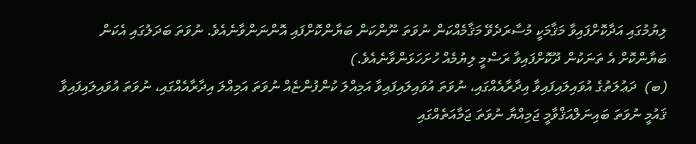ލިޔުމުގައި އަދާކޮށްފައިވާ މަޤާމަކީ މުސާރަދެވޭ މަޤާމެއްކަން ނުވަތަ ނޫންކަން ބަޔާންކޮށްފައި އޮންނަންވާނެއެވެ. ނުވަތަ ބަދަލުގައި އެކަން ބަޔާންކޮށް އެ ތަނަކުން ދޫކޮށްފައިވާ ރަސްމީ ލިޔުމެއް ހުށަހަޅަންވާނެއެވެ.)
(ބ)  ދަޢުލަތުގެ އުވައިލައިފައިވާ އިދާރާއެއްގައި، ނުވަތަ އުވައިލައިފައިވާ އަމިއްލަ ކުންފުންޏެއް ނުވަތަ އަމިއްލަ އިދާރާއެއްގައި، ނުވަތަ އުވައިލައިފައިވާ ޤައުމީ ނުވަތަ ބައިނަލްއަޤްވާމީ ޖަމިއްޔާ ނުވަތަ ޖަމާއަތެއްގައި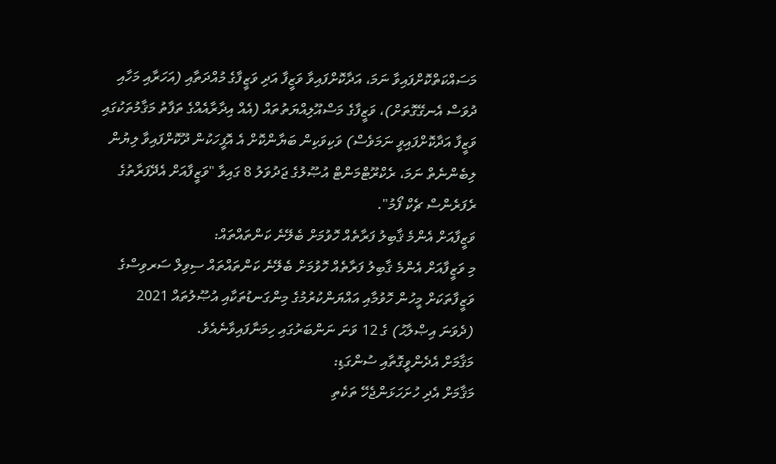މަސައްކަތްކޮށްފައިވާ ނަމަ، އަދާކޮށްފައިވާ ވަޒީފާ އަދި ވަޒީފާގެ މުއްދަތާއި (އަހަރާއި މަހާއި ދުވަސް އެނގޭގޮތަށް)، ވަޒީފާގެ މަސްއޫލިއްޔަތުތައް (އެއް އިދާރާއެއްގެ ތަފާތު މަޤާމުތަކުގައި ވަޒީފާ އަދާކޮށްފައިވީ ނަމަވެސް) ވަކިވަކިން ބަޔާންކޮށް އެ އޮފީހަކުން ދޫކޮށްފައިވާ ލިޔުން ލިބެންނެތް ނަމަ، ރެކްރޫޓްމަންޓް އުޞޫލުގެ ޖަދުވަލު 8 ގައިވާ "ވަޒީފާއަށް އެދޭފަރާތުގެ ރެފަރެންސް ޗެކް ފޯމު".
ވަޒީފާއަށް އެންމެ ޤާބިލު ފަރާތެއް ހޮވުމަށް ބެލޭނެ ކަންތައްތައް:
މި ވަޒީފާއަށް އެންމެ ޤާބިލު ފަރާތެއް ހޮވުމަށް ބެލޭނެ ކަންތައްތައް ސިވިލް ސަރވިސްގެ ވަޒީފާތަކަށް މީހުން ހޮވުމާއި އައްޔަންކުރުމުގެ މިންގަނޑުތަކާއި އުޞޫލުތައް 2021 (ދެވަނަ އިޞްލާޙު) ގެ 12 ވަނަ ނަންބަރުގައި ހިމަނާފައިވާނެއެވެ.
މަޤާމަށް އެދެންވީގޮތާއި ސުންގަޑި:
މަޤާމަށް އެދި ހުށަހަޅަންޖެހޭ ތަކެތި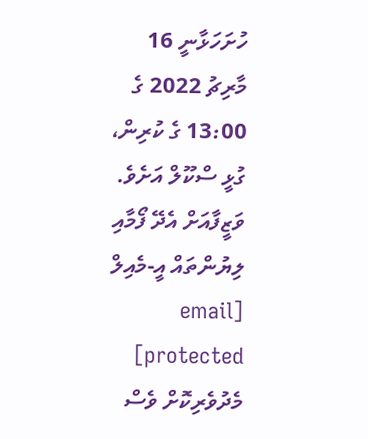ހުށަހަޅާނީ 16 މާރިޗު 2022 ގެ 13:00 ގެ ކުރިން، ގުޅީ ސްކޫލް އަށެވެ. ވަޒީފާއަށް އެދޭ ފޯމާއި ލިޔުންތައް އީ-މެއިލް [email protected] މެދުވެރިކޮށް ވެސް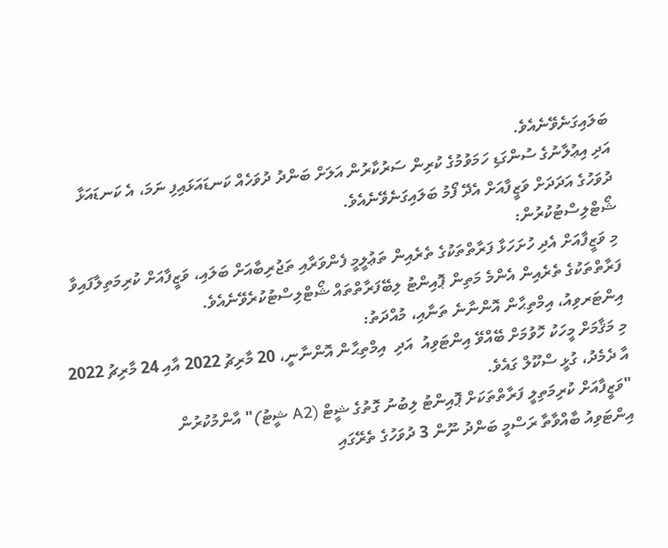ބަލައިގަނެވޭނެއެވެ.
އަދި އިޢުލާނުގެ ސުންގަޑި ހަމަވުމުގެ ކުރިން ސަރުކާރުން އަލަށް ބަންދު ދުވަހެއް ކަނޑައަޅައިފި ނަމަ، އެ ކަނޑައަޅާ ދުވަހުގެ އަދަދަށް ވަޒީފާއަށް އެދޭ ފޯމު ބަލައިގަނެވޭނެއެވެ.
ޝޯޓްލިސްޓުކުރުން:
މި ވަޒީފާއަށް އެދި ހުށަހަޅާ ފަރާތްތަކުގެ ތެރެއިން ތަޢުލީމީ ފެންވަރާއި ތަޖުރިބާއަށް ބަލައި، ވަޒީފާއަށް ކުރިމަތިލާފައިވާ ފަރާތްތަކުގެ ތެރެއިން އެންމެ މަތިން ޕޮއިންޓު ލިބޭފަރާތްތައް ޝޯޓްލިސްޓުކުރެވޭނެއެވެ.
އިންޓަރވިއު، އިމްތިޙާން އޮންނާނެ ތަނާއި، މުއްދަތު:
މި މަޤާމަށް މީހަކު ހޮވުމަށް ބޭއްވޭ އިންޓަވިއު  އަދި  އިމްތިޙާން އޮންނާނީ، 20 މާރިޗު 2022 އާއި 24 މާރިޗު 2022 އާ ދެމެދު، ގުޅީ ސްކޫލް ގައެވެ.
"ވަޒީފާއަށް ކުރިމަތިލީ ފަރާތްތަކަށް ޕޮއިންޓު ލިބުނު ގޮތުގެ ޝީޓް (A2 ޝީޓު)" އާންމުކުރުން
އިންޓަވިއު ބާއްވާތާ ރަސްމީ ބަންދު ނޫން 3 ދުވަހުގެ ތެރޭގައި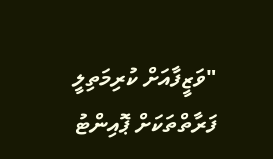"ވަޒީފާއަށް ކުރިމަތިލީ ފަރާތްތަކަށް ޕޮއިންޓު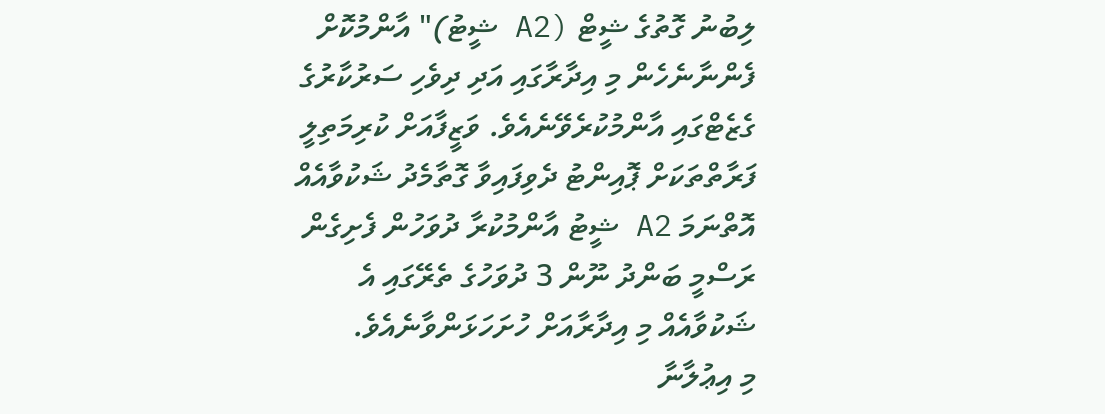ލިބުނު ގޮތުގެ ޝީޓް (A2 ޝީޓު)" އާންމުކޮށް ފެންނާނެހެން މި އިދާރާގައި އަދި ދިވެހި ސަރުކާރުގެ ގެޒެޓްގައި އާންމުކުރެވޭނެއެވެ. ވަޒީފާއަށް ކުރިމަތިލީ ފަރާތްތަކަށް ޕޮއިންޓު ދެވިފައިވާ ގޮތާމެދު ޝަކުވާއެއް އޮތްނަމަ A2 ޝީޓު އާންމުކުރާ ދުވަހުން ފެށިގެން ރަސްމީ ބަންދު ނޫން 3 ދުވަހުގެ ތެރޭގައި އެ ޝަކުވާއެއް މި އިދާރާއަށް ހުށަހަޅަންވާނެއެވެ.
މި އިޢުލާނާ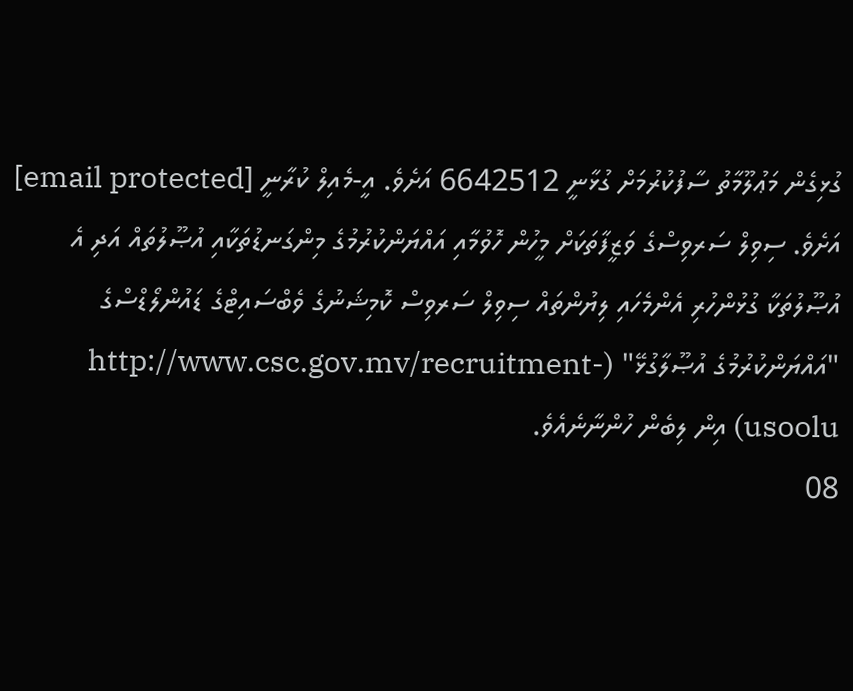ގުޅިގެން މަޢުލޫމާތު ސާފުކުރުމަށް ގުޅާނީ 6642512 އަށެވެ. އީ-މެއިލް ކުރާނީ [email protected] އަށެވެ. ސިވިލް ސަރވިސްގެ ވަޒީފާތަކަށް މީހުން ހޮވުމާއި އައްޔަންކުރުމުގެ މިންގަނޑުތަކާއި އުޞޫލުތައް އަދި އެ އުޞޫލުތަކާ ގުޅުންހުރި އެންމެހައި ލިޔުންތައް ސިވިލް ސަރވިސް ކޮމިޝަނުގެ ވެބްސައިޓްގެ ޑައުންލޯޑްސްގެ "އައްޔަންކުރުމުގެ އުޞޫލާގުޅޭ" (http://www.csc.gov.mv/recruitment-usoolu) އިން ލިބެން ހުންނާނެއެވެ.
08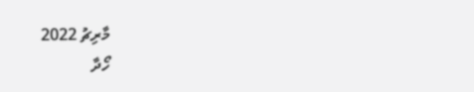މާރިޗު 2022
ހޯދާ